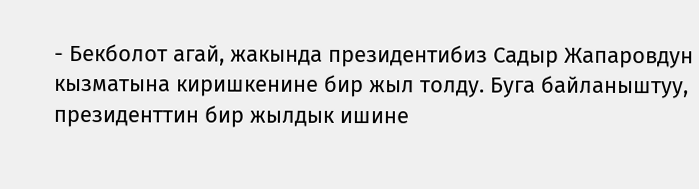- Бекболот агай, жакында президентибиз Садыр Жапаровдун кызматына киришкенине бир жыл толду. Буга байланыштуу, президенттин бир жылдык ишине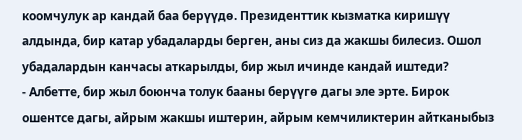коомчулук ар кандай баа берүүдө. Президенттик кызматка киришүү алдында, бир катар убадаларды берген, аны сиз да жакшы билесиз. Ошол убадалардын канчасы аткарылды, бир жыл ичинде кандай иштеди?
- Албетте, бир жыл боюнча толук бааны берүүгө дагы эле эрте. Бирок ошентсе дагы, айрым жакшы иштерин, айрым кемчиликтерин айтканыбыз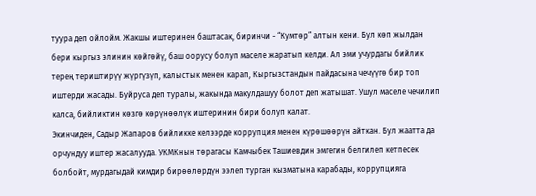туура деп ойлойм. Жакшы иштеринен баштасак, биринчи - “Кумтөр” алтын кени. Бул көп жылдан бери кыргыз элинин көйгөйү, баш оорусу болуп маселе жаратып келди. Ал эми учурдагы бийлик терең териштирүү жүргүзүп, калыстык менен карап, Кыргызстандын пайдасына чечүүгө бир топ иштерди жасады. Буйруса деп туралы, жакында макулдашуу болот деп жатышат. Ушул маселе чечилип калса, бийликтин көзгө көрүнөөлүк иштеринин бири болуп калат.
Экинчиден, Садыр Жапаров бийликке келээрде коррупция менен күрөшөөрүн айткан. Бул жаатта да орчундуу иштер жасалууда. УКМКнын төрагасы Камчыбек Ташиевдин эмгегин белгилеп кетпесек болбойт, мурдагыдай кимдир бирөөлөрдүн ээлеп турган кызматына карабады, коррупцияга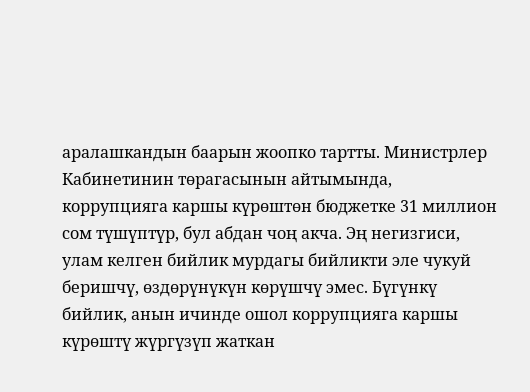аралашкандын баарын жоопко тартты. Министрлер Кабинетинин төрагасынын айтымында, коррупцияга каршы күрөштөн бюджетке 31 миллион сом түшүптүр, бул абдан чоң акча. Эң негизгиси, улам келген бийлик мурдагы бийликти эле чукуй беришчү, өздөрүнүкүн көрүшчү эмес. Бүгүнкү бийлик, анын ичинде ошол коррупцияга каршы күрөштү жүргүзүп жаткан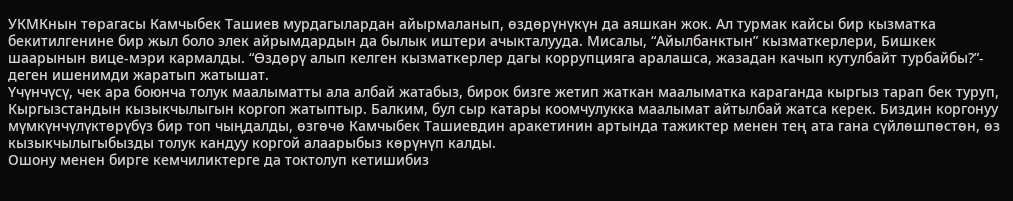УКМКнын төрагасы Камчыбек Ташиев мурдагылардан айырмаланып, өздөрүнүкүн да аяшкан жок. Ал турмак кайсы бир кызматка бекитилгенине бир жыл боло элек айрымдардын да былык иштери ачыкталууда. Мисалы, “Айылбанктын” кызматкерлери, Бишкек шаарынын вице-мэри кармалды. “Өздөрү алып келген кызматкерлер дагы коррупцияга аралашса, жазадан качып кутулбайт турбайбы?”- деген ишенимди жаратып жатышат.
Үчүнчүсү, чек ара боюнча толук маалыматты ала албай жатабыз, бирок бизге жетип жаткан маалыматка караганда кыргыз тарап бек туруп, Кыргызстандын кызыкчылыгын коргоп жатыптыр. Балким, бул сыр катары коомчулукка маалымат айтылбай жатса керек. Биздин коргонуу мүмкүнчүлүктөрүбүз бир топ чыңдалды, өзгөчө Камчыбек Ташиевдин аракетинин артында тажиктер менен тең ата гана сүйлөшпөстөн, өз кызыкчылыгыбызды толук кандуу коргой алаарыбыз көрүнүп калды.
Ошону менен бирге кемчиликтерге да токтолуп кетишибиз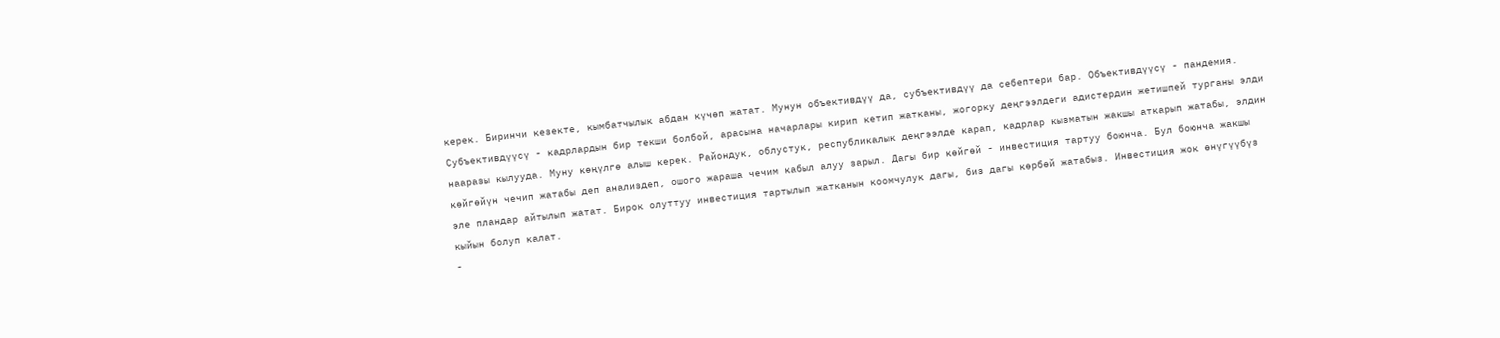керек. Биринчи кезекте, кымбатчылык абдан күчөп жатат. Мунун объективдүү да, субъективдүү да себептери бар. Объективдүүсү - пандемия. Субъективдүүсү - кадрлардын бир текши болбой, арасына начарлары кирип кетип жатканы, жогорку деңгээлдеги адистердин жетишпей турганы элди нааразы кылууда. Муну көңүлгө алыш керек. Райондук, облустук, республикалык деңгээлде карап, кадрлар кызматын жакшы аткарып жатабы, элдин көйгөйүн чечип жатабы деп анализдеп, ошого жараша чечим кабыл алуу зарыл. Дагы бир көйгөй - инвестиция тартуу боюнча. Бул боюнча жакшы эле пландар айтылып жатат. Бирок олуттуу инвестиция тартылып жатканын коомчулук дагы, биз дагы көрбөй жатабыз. Инвестиция жок өнүгүүбүз кыйын болуп калат.
-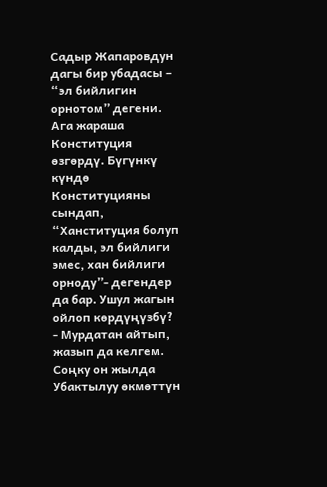Садыр Жапаровдун дагы бир убадасы – “эл бийлигин орнотом” дегени. Ага жараша Конституция өзгөрдү. Бүгүнкү күндө Конституцияны сындап, “Ханституция болуп калды, эл бийлиги эмес, хан бийлиги орноду”- дегендер да бар. Ушул жагын ойлоп көрдүңүзбү?
- Мурдатан айтып, жазып да келгем. Соңку он жылда Убактылуу өкмөттүн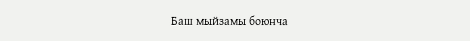Баш мыйзамы боюнча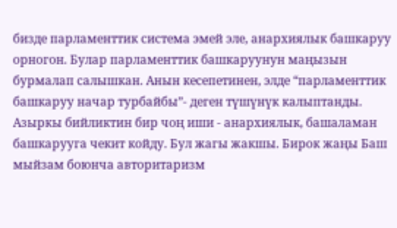бизде парламенттик система эмей эле, анархиялык башкаруу орногон. Булар парламенттик башкаруунун маңызын бурмалап салышкан. Анын кесепетинен, элде “парламенттик башкаруу начар турбайбы”- деген түшүнүк калыптанды. Азыркы бийликтин бир чоң иши - анархиялык, башаламан башкарууга чекит койду. Бул жагы жакшы. Бирок жаңы Баш мыйзам боюнча авторитаризм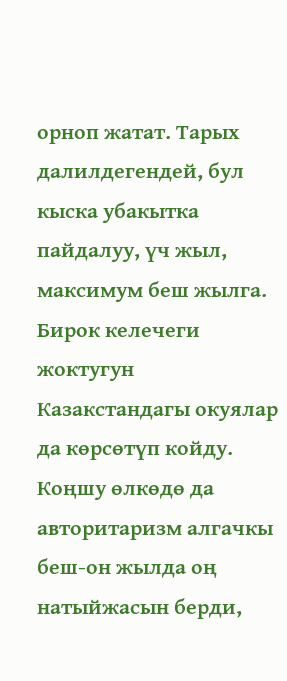орноп жатат. Тарых далилдегендей, бул кыска убакытка пайдалуу, үч жыл, максимум беш жылга. Бирок келечеги жоктугун Казакстандагы окуялар да көрсөтүп койду. Коңшу өлкөдө да авторитаризм алгачкы беш-он жылда оң натыйжасын берди,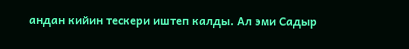андан кийин тескери иштеп калды. Ал эми Садыр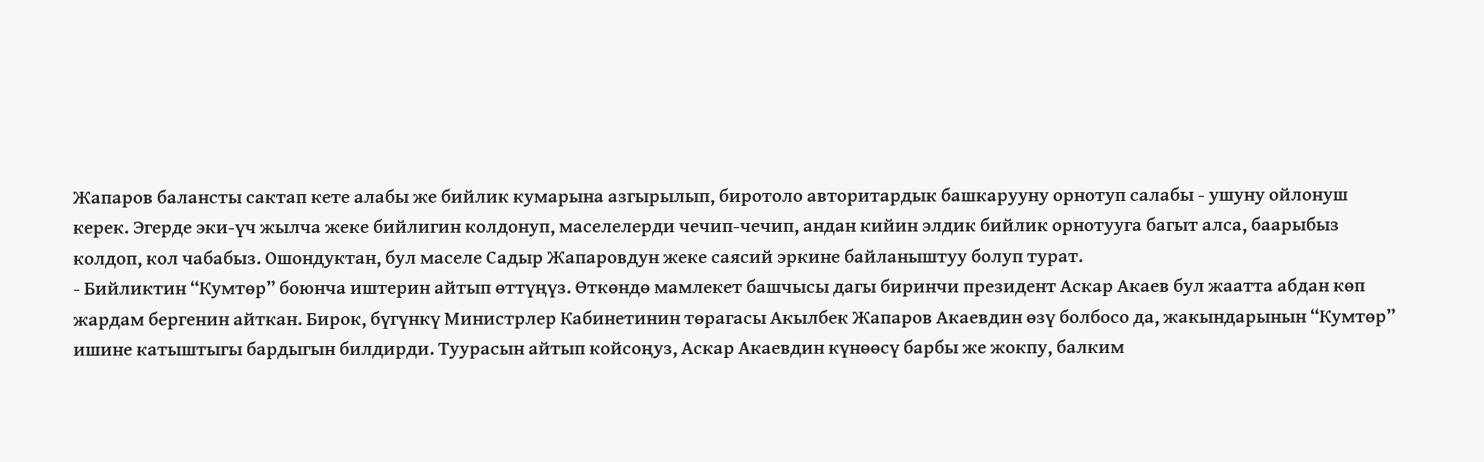Жапаров балансты сактап кете алабы же бийлик кумарына азгырылып, биротоло авторитардык башкарууну орнотуп салабы - ушуну ойлонуш керек. Эгерде эки-үч жылча жеке бийлигин колдонуп, маселелерди чечип-чечип, андан кийин элдик бийлик орнотууга багыт алса, баарыбыз колдоп, кол чабабыз. Ошондуктан, бул маселе Садыр Жапаровдун жеке саясий эркине байланыштуу болуп турат.
- Бийликтин “Кумтөр” боюнча иштерин айтып өттүңүз. Өткөндө мамлекет башчысы дагы биринчи президент Аскар Акаев бул жаатта абдан көп жардам бергенин айткан. Бирок, бүгүнкү Министрлер Кабинетинин төрагасы Акылбек Жапаров Акаевдин өзү болбосо да, жакындарынын “Кумтөр” ишине катыштыгы бардыгын билдирди. Туурасын айтып койсоңуз, Аскар Акаевдин күнөөсү барбы же жокпу, балким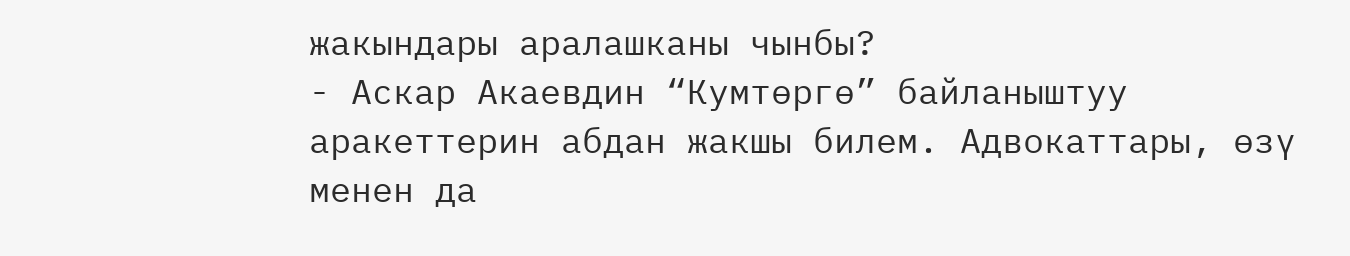жакындары аралашканы чынбы?
- Аскар Акаевдин “Кумтөргө” байланыштуу аракеттерин абдан жакшы билем. Адвокаттары, өзү менен да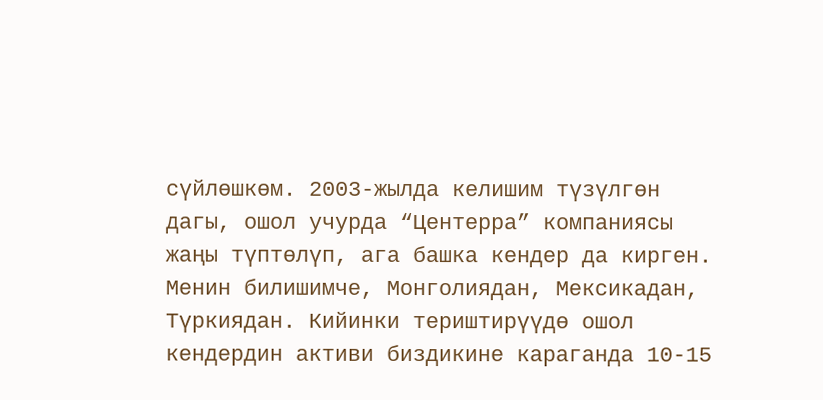сүйлөшкөм. 2003-жылда келишим түзүлгөн дагы, ошол учурда “Центерра” компаниясы жаңы түптөлүп, ага башка кендер да кирген. Менин билишимче, Монголиядан, Мексикадан, Түркиядан. Кийинки териштирүүдө ошол кендердин активи биздикине караганда 10-15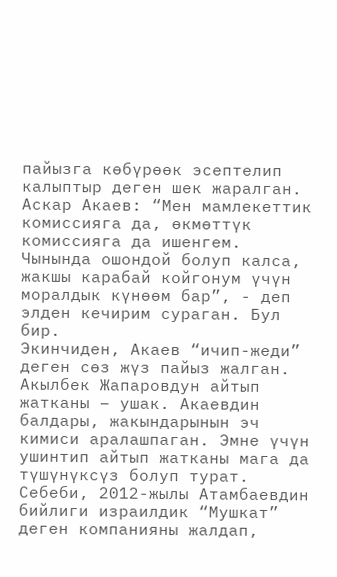пайызга көбүрөөк эсептелип калыптыр деген шек жаралган. Аскар Акаев: “Мен мамлекеттик комиссияга да, өкмөттүк комиссияга да ишенгем. Чынында ошондой болуп калса, жакшы карабай койгонум үчүн моралдык күнөөм бар”, - деп элден кечирим сураган. Бул бир.
Экинчиден, Акаев “ичип-жеди” деген сөз жүз пайыз жалган. Акылбек Жапаровдун айтып жатканы – ушак. Акаевдин балдары, жакындарынын эч кимиси аралашпаган. Эмне үчүн ушинтип айтып жатканы мага да түшүнүксүз болуп турат. Себеби, 2012-жылы Атамбаевдин бийлиги израилдик “Мушкат” деген компанияны жалдап,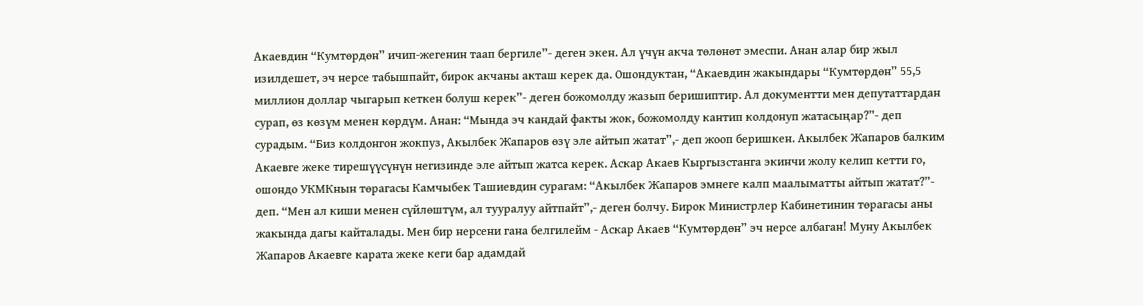Акаевдин “Кумтөрдөн” ичип-жегенин таап бергиле”- деген экен. Ал үчүн акча төлөнөт эмеспи. Анан алар бир жыл изилдешет, эч нерсе табышпайт, бирок акчаны акташ керек да. Ошондуктан, “Акаевдин жакындары “Кумтөрдөн” 55,5 миллион доллар чыгарып кеткен болуш керек”- деген божомолду жазып беришиптир. Ал документти мен депутаттардан сурап, өз көзүм менен көрдүм. Анан: “Мында эч кандай факты жок, божомолду кантип колдонуп жатасыңар?”- деп сурадым. “Биз колдонгон жокпуз, Акылбек Жапаров өзү эле айтып жатат”,- деп жооп беришкен. Акылбек Жапаров балким Акаевге жеке тирешүүсүнүн негизинде эле айтып жатса керек. Аскар Акаев Кыргызстанга экинчи жолу келип кетти го, ошондо УКМКнын төрагасы Камчыбек Ташиевдин сурагам: “Акылбек Жапаров эмнеге калп маалыматты айтып жатат?”- деп. “Мен ал киши менен сүйлөштүм, ал тууралуу айтпайт”,- деген болчу. Бирок Министрлер Кабинетинин төрагасы аны жакында дагы кайталады. Мен бир нерсени гана белгилейм - Аскар Акаев “Кумтөрдөн” эч нерсе албаган! Муну Акылбек Жапаров Акаевге карата жеке кеги бар адамдай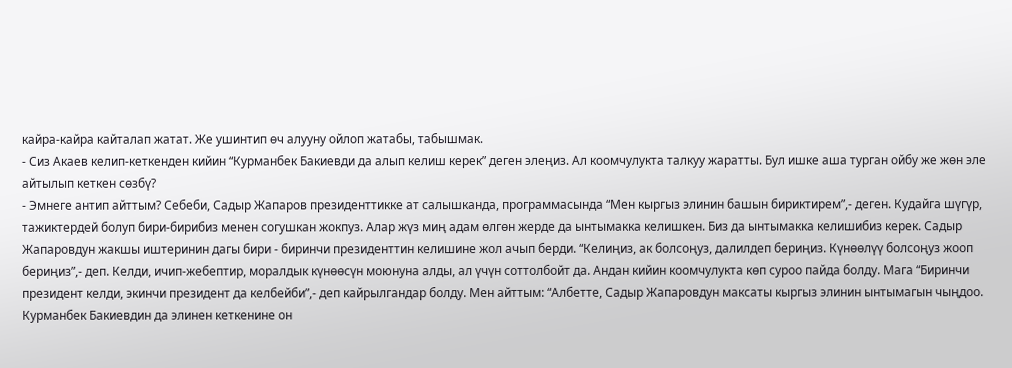кайра-кайра кайталап жатат. Же ушинтип өч алууну ойлоп жатабы, табышмак.
- Сиз Акаев келип-кеткенден кийин “Курманбек Бакиевди да алып келиш керек” деген элеңиз. Ал коомчулукта талкуу жаратты. Бул ишке аша турган ойбу же жөн эле айтылып кеткен сөзбү?
- Эмнеге антип айттым? Себеби, Садыр Жапаров президенттикке ат салышканда, программасында “Мен кыргыз элинин башын бириктирем”,- деген. Кудайга шүгүр, тажиктердей болуп бири-бирибиз менен согушкан жокпуз. Алар жүз миң адам өлгөн жерде да ынтымакка келишкен. Биз да ынтымакка келишибиз керек. Садыр Жапаровдун жакшы иштеринин дагы бири - биринчи президенттин келишине жол ачып берди. “Келиңиз, ак болсоңуз, далилдеп бериңиз. Күнөөлүү болсоңуз жооп бериңиз”,- деп. Келди, ичип-жебептир, моралдык күнөөсүн моюнуна алды, ал үчүн соттолбойт да. Андан кийин коомчулукта көп суроо пайда болду. Мага “Биринчи президент келди, экинчи президент да келбейби”,- деп кайрылгандар болду. Мен айттым: “Албетте, Садыр Жапаровдун максаты кыргыз элинин ынтымагын чыңдоо. Курманбек Бакиевдин да элинен кеткенине он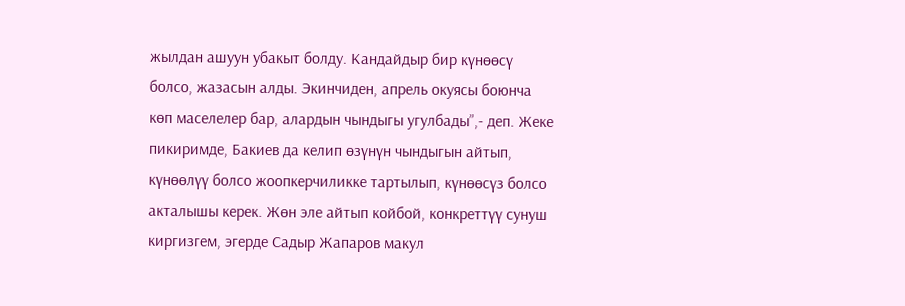жылдан ашуун убакыт болду. Кандайдыр бир күнөөсү болсо, жазасын алды. Экинчиден, апрель окуясы боюнча көп маселелер бар, алардын чындыгы угулбады”,- деп. Жеке пикиримде, Бакиев да келип өзүнүн чындыгын айтып, күнөөлүү болсо жоопкерчиликке тартылып, күнөөсүз болсо акталышы керек. Жөн эле айтып койбой, конкреттүү сунуш киргизгем, эгерде Садыр Жапаров макул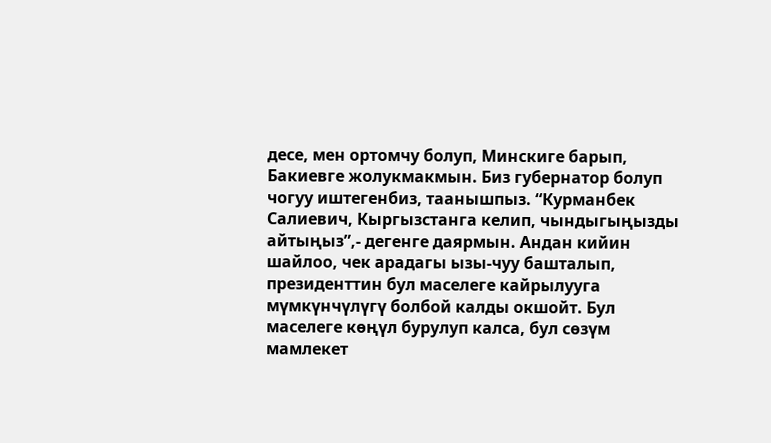десе, мен ортомчу болуп, Минскиге барып, Бакиевге жолукмакмын. Биз губернатор болуп чогуу иштегенбиз, таанышпыз. “Курманбек Салиевич, Кыргызстанга келип, чындыгыңызды айтыңыз”,- дегенге даярмын. Андан кийин шайлоо, чек арадагы ызы-чуу башталып, президенттин бул маселеге кайрылууга мүмкүнчүлүгү болбой калды окшойт. Бул маселеге көңүл бурулуп калса, бул сөзүм мамлекет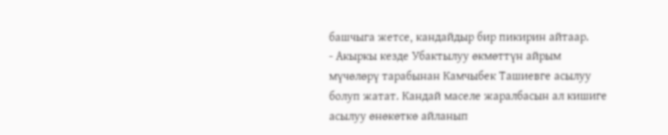башчыга жетсе, кандайдыр бир пикирин айтаар.
- Акыркы кезде Убактылуу өкмөттүн айрым мүчөлөрү тарабынан Камчыбек Ташиевге асылуу болуп жатат. Кандай маселе жаралбасын ал кишиге асылуу өнөкөткө айланып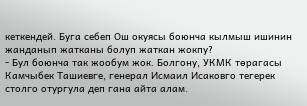кеткендей. Буга себеп Ош окуясы боюнча кылмыш ишинин жанданып жатканы болуп жаткан жокпу?
- Бул боюнча так жообум жок. Болгону, УКМК төрагасы Камчыбек Ташиевге, генерал Исмаил Исаковго тегерек столго отургула деп гана айта алам.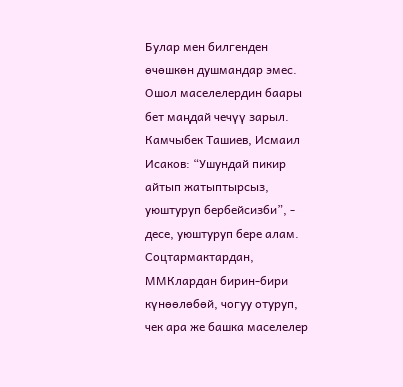Булар мен билгенден өчөшкөн душмандар эмес. Ошол маселелердин баары бет маңдай чечүү зарыл. Камчыбек Ташиев, Исмаил Исаков: “Ушундай пикир айтып жатыптырсыз, уюштуруп бербейсизби”, - десе, уюштуруп бере алам. Соцтармактардан, ММКлардан бирин-бири күнөөлөбөй, чогуу отуруп, чек ара же башка маселелер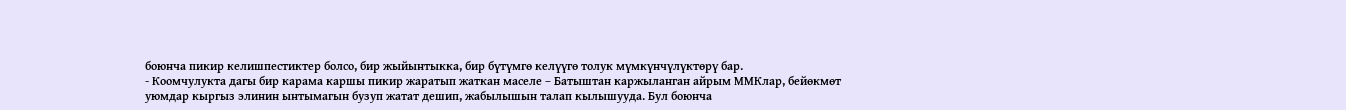боюнча пикир келишпестиктер болсо, бир жыйынтыкка, бир бүтүмгө келүүгө толук мүмкүнчүлүктөрү бар.
- Коомчулукта дагы бир карама каршы пикир жаратып жаткан маселе – Батыштан каржыланган айрым ММКлар, бейөкмөт уюмдар кыргыз элинин ынтымагын бузуп жатат дешип, жабылышын талап кылышууда. Бул боюнча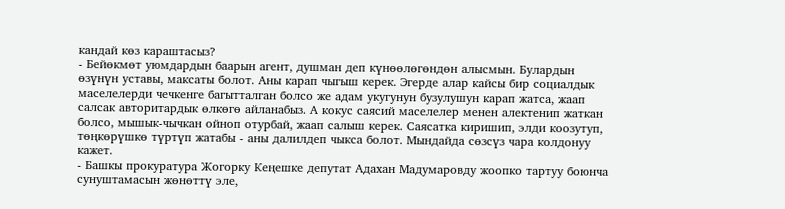кандай көз караштасыз?
- Бейөкмөт уюмдардын баарын агент, душман деп күнөөлөгөндөн алысмын. Булардын өзүнүн уставы, максаты болот. Аны карап чыгыш керек. Эгерде алар кайсы бир социалдык маселелерди чечкенге багытталган болсо же адам укугунун бузулушун карап жатса, жаап салсак авторитардык өлкөгө айланабыз. А кокус саясий маселелер менен алектенип жаткан болсо, мышык-чычкан ойноп отурбай, жаап салыш керек. Саясатка киришип, элди коозутуп, төңкөрүшкө түртүп жатабы - аны далилдеп чыкса болот. Мындайда сөзсүз чара колдонуу кажет.
- Башкы прокуратура Жогорку Кеңешке депутат Адахан Мадумаровду жоопко тартуу боюнча сунуштамасын жөнөттү эле,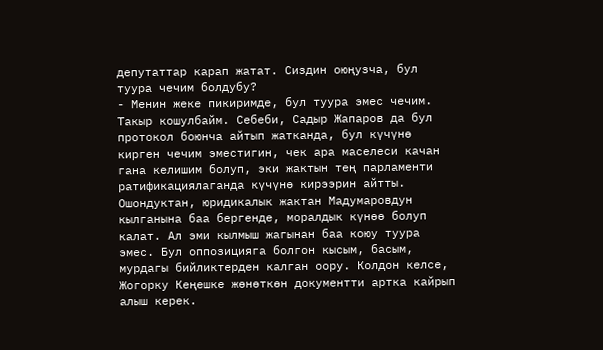депутаттар карап жатат. Сиздин оюңузча, бул туура чечим болдубу?
- Менин жеке пикиримде, бул туура эмес чечим. Такыр кошулбайм. Себеби, Садыр Жапаров да бул протокол боюнча айтып жатканда, бул күчүнө кирген чечим эместигин, чек ара маселеси качан гана келишим болуп, эки жактын тең парламенти ратификациялаганда күчүнө кирээрин айтты. Ошондуктан, юридикалык жактан Мадумаровдун кылганына баа бергенде, моралдык күнөө болуп калат. Ал эми кылмыш жагынан баа коюу туура эмес. Бул оппозицияга болгон кысым, басым, мурдагы бийликтерден калган оору. Колдон келсе, Жогорку Кеңешке жөнөткөн документти артка кайрып алыш керек.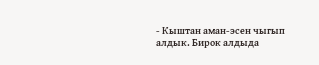- Кыштан аман-эсен чыгып алдык. Бирок алдыда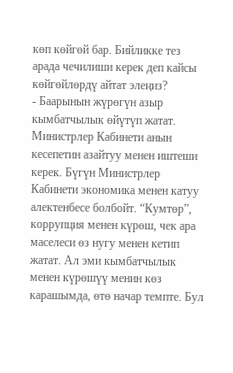көп көйгөй бар. Бийликке тез арада чечилиши керек деп кайсы көйгөйлөрдү айтат элеңиз?
- Баарынын жүрөгүн азыр кымбатчылык өйүтүп жатат. Министрлер Кабинети анын кесепетин азайтуу менен иштеши керек. Бүгүн Министрлер Кабинети экономика менен катуу алектенбесе болбойт. “Кумтөр”, коррупция менен күрөш, чек ара маселеси өз нугу менен кетип жатат. Ал эми кымбатчылык менен күрөшүү менин көз карашымда, өтө начар темпте. Бул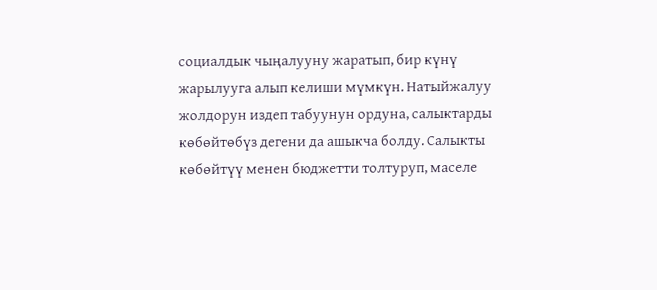социалдык чыңалууну жаратып, бир күнү жарылууга алып келиши мүмкүн. Натыйжалуу жолдорун издеп табуунун ордуна, салыктарды көбөйтөбүз дегени да ашыкча болду. Салыкты көбөйтүү менен бюджетти толтуруп, маселе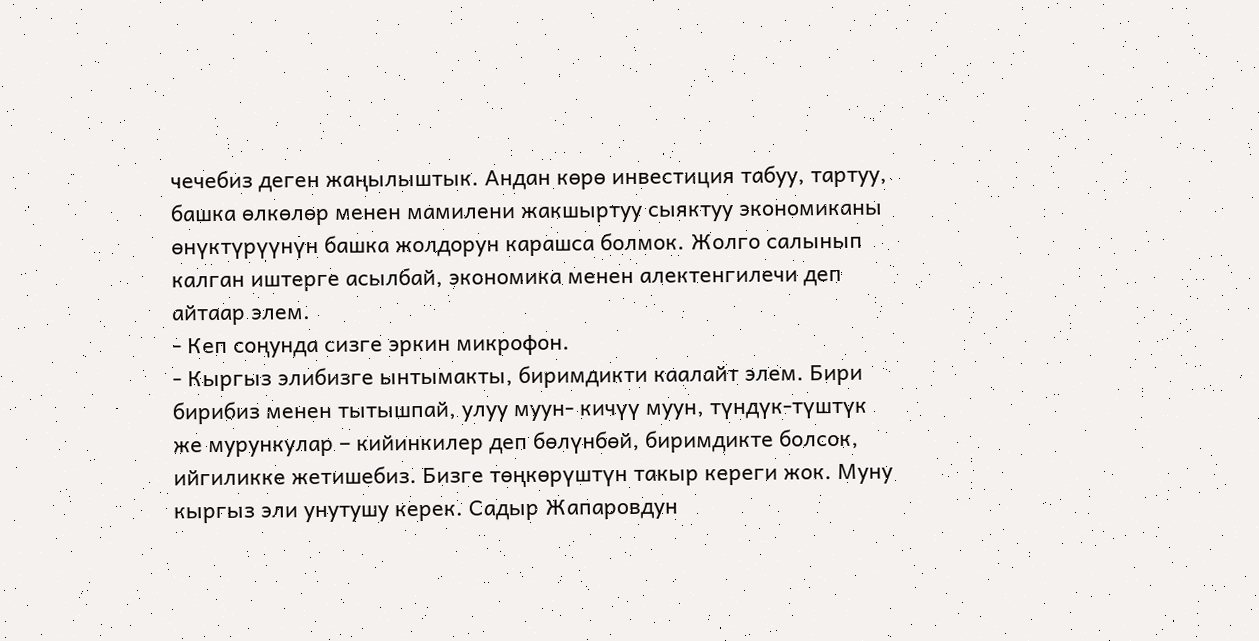чечебиз деген жаңылыштык. Андан көрө инвестиция табуу, тартуу, башка өлкөлөр менен мамилени жакшыртуу сыяктуу экономиканы өнүктүрүүнүн башка жолдорун карашса болмок. Жолго салынып калган иштерге асылбай, экономика менен алектенгилечи деп айтаар элем.
- Кеп соңунда сизге эркин микрофон.
- Кыргыз элибизге ынтымакты, биримдикти каалайт элем. Бири бирибиз менен тытышпай, улуу муун- кичүү муун, түндүк-түштүк же мурункулар – кийинкилер деп бөлүнбөй, биримдикте болсок, ийгиликке жетишебиз. Бизге төңкөрүштүн такыр кереги жок. Муну кыргыз эли унутушу керек. Садыр Жапаровдун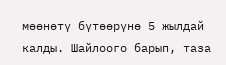мөөнөтү бүтөөрүнө 5 жылдай калды. Шайлоого барып, таза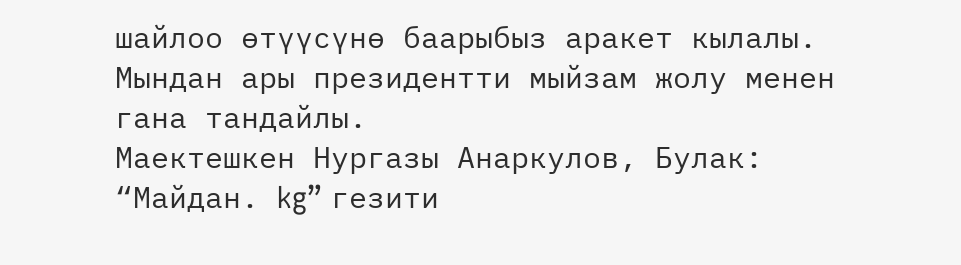шайлоо өтүүсүнө баарыбыз аракет кылалы. Мындан ары президентти мыйзам жолу менен гана тандайлы.
Маектешкен Нургазы Анаркулов, Булак: “Майдан. kg” гезити